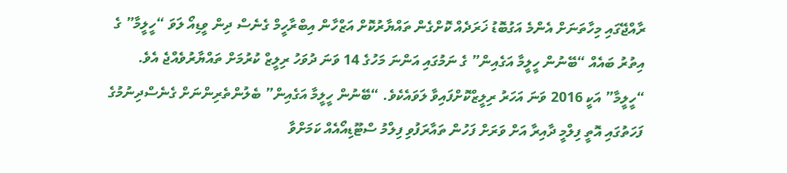ރާއްޖޭގައި މިހާތަނަށް އެންމެ އަގުބޮޑު ޚަރަދެއް ކޮށްގެން ތައްޔާރުކޮށް އަޒްހާން އިބްރާހީމް ގެނެސް ދިން ވީޑިއޯ ލަވަ “ހީލީމާ” ގެ އިތުރު ބައެއް “ބޭނުން ހީލީމާ އަގެއިން” ގެ ނަމުގައި އަންނަ މަހުގެ 14 ވަނަ ދުވަހު ރިލީޒް ކުރުމަށް ތައްޔާރުވެއްޖެ އެވެ.
“ހީލީމާ” އަކީ 2016 ވަނަ އަހަރު ރިލީޒްކޮށްފައިވާ ލަވައެކެވެ. “ބޭނުން ހީލީމާ އަގެއިން” ބެލުންތެރިންނަށް ގެނެސްދިނުމުގެ ފަހަތުގައި އޮތީ ފިލްމީ ދާއިރާ އަށް ވަރަށް ފަހުން ތައާރަފުވި ފިލްމު ސްޓޫޑިއޯއެއް ކަމަށްވާ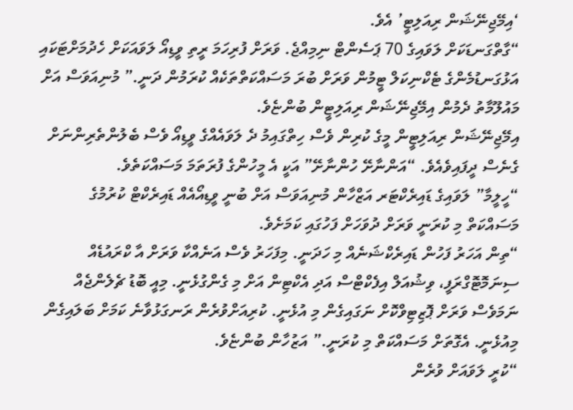‘އިމޭޖިނޭޝަން ރިއަލިޓީ’ އެވެ.
“ގާތްގަނޑަކަށް ލަވައިގެ 70 ޕަސެންޓް ނިމިއްޖެ. ވަރަށް ފުރިހަމަ ރީތި ވީޑިއޯ ލަވައަކަށް ހެދުމަށްޓަކައި އަޅުގަނޑުމެންގެ ޓެކްނިކަލް ޓީމުން ވަރަށް ބުރަ މަސައްކަތްތަކެއް ކުރަމުން ދަނީ.” މުނިއަވަސް އަށް މައުލޫމާތު ދެމުން އިމޭޖިނޭޝަން ރިއަލިޓީން ބުންޏެވެ.
އިމޭޖިނޭޝަން ރިއަލިޓީން މީގެ ކުރިން ވެސް ހިތްގައިމު ދެ ލަވައެއްގެ ވީޑިއޯ ވެސް ބެލުންތެރިންނަށް ގެނެސް ދީފައިވެއެވެ. “އަންނާށޭ ހުންނާށޭ” އަކީ އެ މީހުންގެ ފުރަތަމަ މަސައްކަތެވެ.
“ހީލީމާ” ލަވައިގެ ޑައިރެކްޓަރ އަޒްހާން މުނިއަވަސް އަށް ބުނީ ވީޑިއޯއެއް ޑައިރެކްޓް ކުރުމުގެ މަސައްކަތް މި ކުރަނީ ވަރަށް ދުވަހަށް ފަހުގައި ކަމަށެވެ.
“ތިން އަހަރު ފަހުން ޑައިރެކްޝަނެއް މި ހަދަނީ. މިފަހަރު ވެސް އަނެއްކާ ވަރަށް އާ ކްރައުޑެއް ސިނަމޮޓޮގްރަފީ، ވިޝުއަލް އިފެކްޓްސް އަދި އެކްޓިން އަށް މި ގެންގުޅެނީ. މިއީ ބޮޑު ޗެލެންޖެއް ނަމަވެސް ވަރަށް ޕޮޒިޓިވްކޮށް ނަގައިގެން މި އުޅެނީ. ކުރިއަށްވުރެން ރަނގަޅުވާނެ ކަމަށް ބަލައިގެން މިއުޅެނީ. އެގޮތަށް މަސައްކަތް މި ކުރަނީ.” އަޒުހާން ބުންޏެވެ.
“ކުރީ ލަވައަށް ވުރެން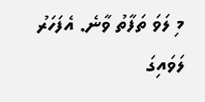މި ލަވަ ތަފާތު ވާނެ. އެފަހަރު ލަވައިގަ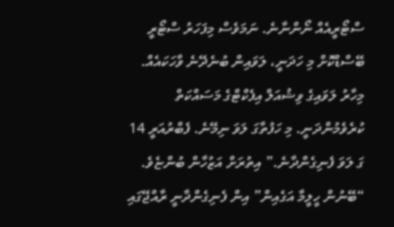ސްޓޯރީއެއް ނޯންނާނެ. ނަމަވެސް މިފަހަރު ސްޓޯރީ ބޭސްޑްކޮށް މި ހަދަނީ، ލަވައިން ބުނެދޭނެ ވާހަކައެއް. މިހާރު ލަވައިގެ ވިޝުއަލް އިފެކްޓްގެ މަސައްކަތް ކުރެވެމުންދަނީ. މި ހަފުތާގަ ލަވަ ނިމޭނެ. ފެބްރުއަރީ 14 ގަ ލަވަ ފެނިގެންދާނެ.” އިތުރަށް އަޒުހާން ބުންޏެވެ.
“ބޭނުން ހީލީމާ އަގެއިން” އިން ފެނިގެންދާނީ ރާއްޖޭގައި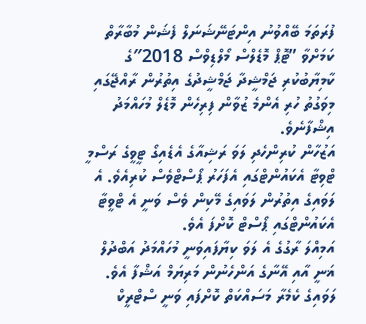ފުރަތަމަ ބޭއްވުނު އިންޓަނޭޝަނަލް ފެޝަން މުބާރާތް ކަމަށްވާ ”ޓޮޕް މޮޑެލްސް މޯލްޑިވްސް 2018″ގެ ކާމިޔާބުކުރި ޖަމްޝީދާ ޖަމްޝީދުގެ އިތުރުން ރާއްޖޭގައި މިވަގުތު ހުރި އެންމެ ޒުވާން ފިރިހެން މޮޑެލް މުހައްމަދު އިޝްފާނެވެ.
އަޒުހާން ކުރިންހެދި ލަވަ ރަޝިއާގެ އެޑެއިގޯ ޓީވީގެ ރަސްމީ ޓްވިޓާ އެކައުންޓްގައި އެފަހަރު ޕޯސްޓްވެސް ކުރިއެވެ. އެ ލަވައިގެ އިތުރުން ލަވައިގެ މޭކިން ވެސް ވަނީ އެ ޓްވީޓާ އެކައުންޓްގައި ޕޯސްޓް ކޮށްފަ އެވެ.
އަމިއްލަ ރާގުގެ އެ ލަވަ ކިޔާފައިވަނީ މުހައްމަދު އަބްދުލް ޣަނީ އާއި އޭނާގެ އަންހެނުން މަރިޔަމް އަޝްފާ އެވެ. ލަވައިގެ ކެމެރާ މަސައްކަތް ކޮށްފައި ވަނީ ސްޓްރީކް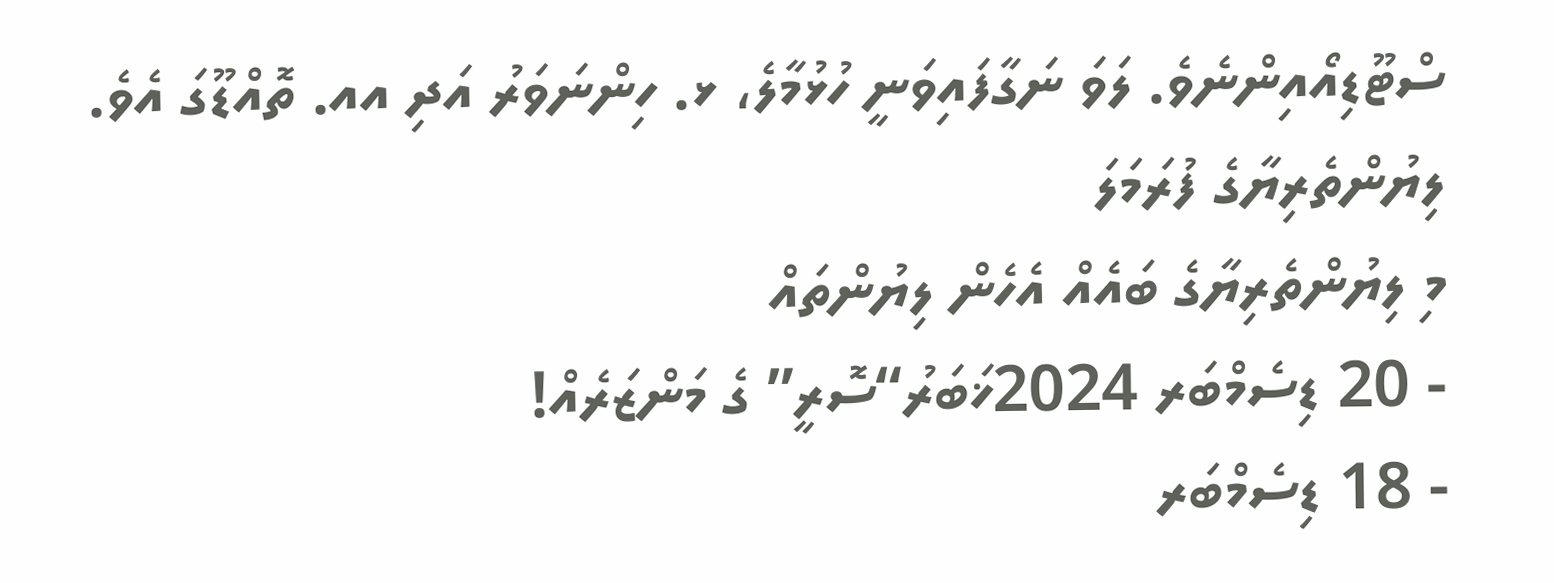ސްޓޫޑިއޯއިންނެވެ. ލަވަ ނަގާފައިވަނީ ހުޅުމާލެ، ޅ. ހިންނަވަރު އަދި އއ. ތޮއްޑޫގަ އެވެ.
ލިޔުންތެރިޔާގެ ފުރަމަލަ
މި ލިޔުންތެރިޔާގެ ބައެއް އެހެން ލިޔުންތައް
- 20 ޑިސެމްބަރ 2024ޚަބަރު“ސޮރީ” ގެ މަންޒަރެއް!
- 18 ޑިސެމްބަރ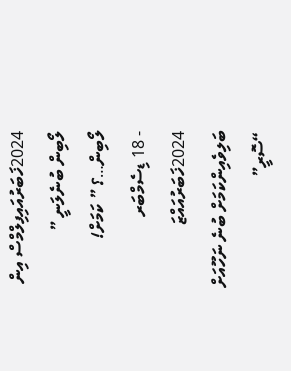2024ޚަބަރުއައިފިލްމްސް އިން ލޯބިން ބުނެލަނީ ” ލޯބިން…؟ ” ކަމަށް!
- 18 ޑިސެމްބަރ 2024ޚަބަރުއައްޒަ ބަލިވެއިންކަމަށް ބުނެ ނަހޫއަށް “ސޮރީ”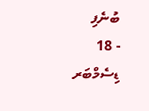ބުނެފި
- 18 ޑިސެމްބަރ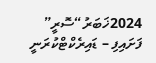2024ޚަބަރު“ސޮރީ” ފަށައިފި – ޑައިރެކްޓްކުރަނީ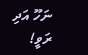ނަހޫ އަދި ރަވީ!